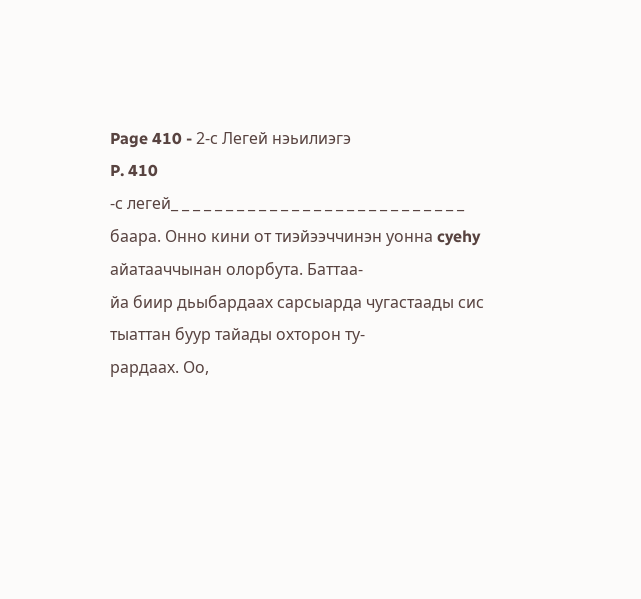Page 410 - 2-с Легей нэьилиэгэ
P. 410
-с легей_ _ _ _ _ _ _ _ _ _ _ _ _ _ _ _ _ _ _ _ _ _ _ _ _ _ _
баара. Онно кини от тиэйээччинэн уонна cyehy айатааччынан олорбута. Баттаа-
йа биир дьыбардаах сарсыарда чугастаады сис тыаттан буур тайады охторон ту-
рардаах. Оо,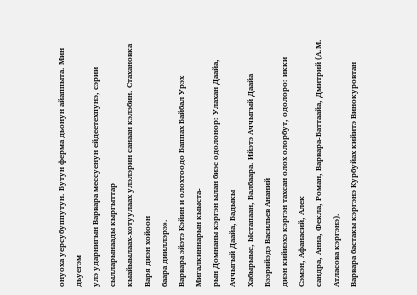онуоха уерсубуппутун. Бутун ферма дьонун айаппыта. Мин дьуегэм
улэ ударнигын Варвара мессуенун ейдеетехпунэ, сэрии сылларынаады кыргыттар
кыайыылаах-хотуулаах улэлэрин санаан кэлэбин. Стахановка Варя диэн хойоон
баара дииллэрэ».
Варвара эйэтэ Кэйин и олохтоодо Баппах Байбал Урэх Мигалкиннарын кыыста-
рын Домнаны кэргэн ылан биэс одолонор: Улахан Даайа, Аччыгый Даайа, Бадыкы
Хабырыыс, Ыстапаан, Балбаара. Ийэтэ Аччыгый Даайа Бээрийэдэ Васильев Ананий
диэн кийиэхэ кэргэн тахсан олох олорбут, одолоро: икки Сэмэн, Афанасий, Алек
сандра, Анна, Фекла, Роман, Варвара-Баттаайа, Дмитрий (А.М. Атласова кэргэнэ).
Варвара бастакы кэргэнэ Курбуйах кийитэ Винокуровтан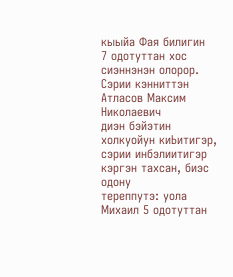кыыйа Фая билигин
7 одотуттан хос сиэннэнэн олорор. Сэрии кэнниттэн Атласов Максим Николаевич
диэн бэйэтин холкуойун киЬитигэр, сэрии инбэлиитигэр кэргэн тахсан, биэс одону
тереппутэ: уола Михаил 5 одотуттан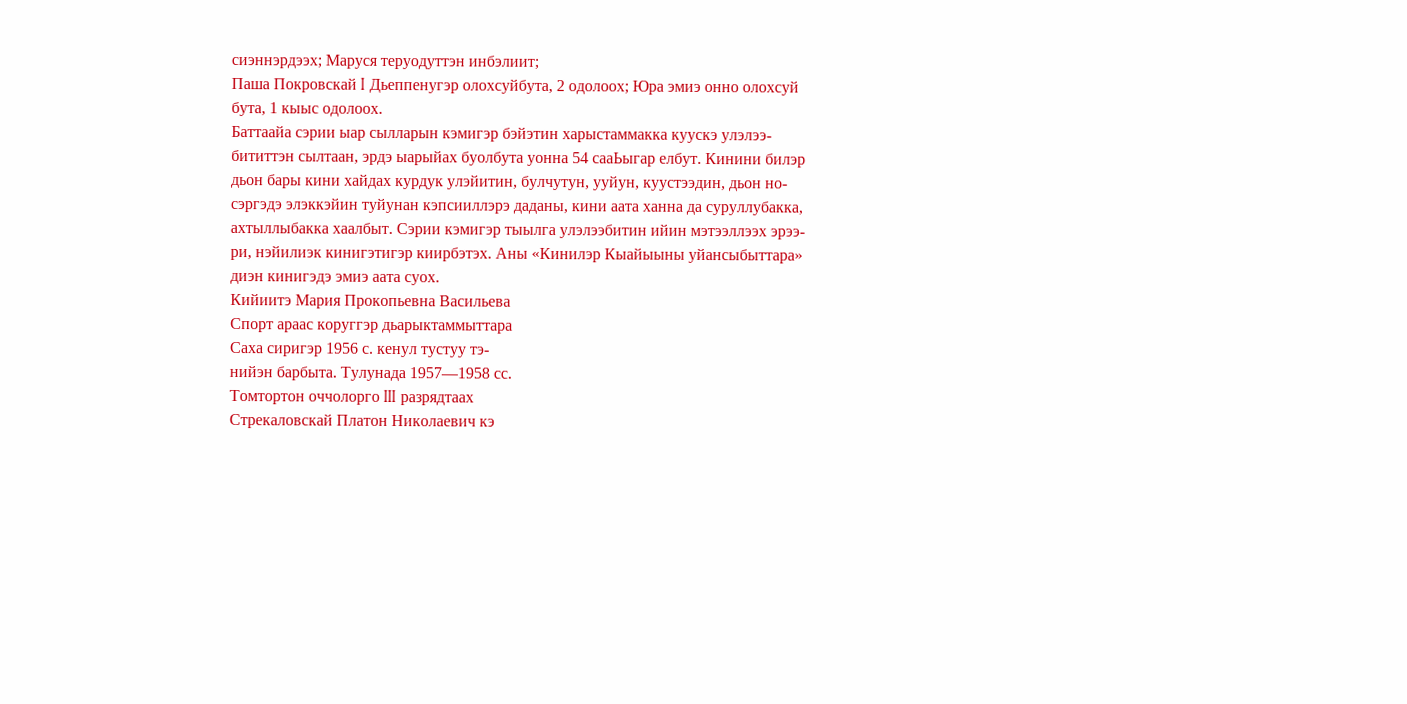сиэннэрдээх; Маруся теруодуттэн инбэлиит;
Паша Покровскай I Дьеппенугэр олохсуйбута, 2 одолоох; Юра эмиэ онно олохсуй
бута, 1 кыыс одолоох.
Баттаайа сэрии ыар сылларын кэмигэр бэйэтин харыстаммакка куускэ улэлээ-
бититтэн сылтаан, эрдэ ыарыйах буолбута уонна 54 сааЬыгар елбут. Кинини билэр
дьон бары кини хайдах курдук улэйитин, булчутун, ууйун, куустээдин, дьон но-
сэргэдэ элэккэйин туйунан кэпсииллэрэ даданы, кини аата ханна да суруллубакка,
ахтыллыбакка хаалбыт. Сэрии кэмигэр тыылга улэлээбитин ийин мэтээллээх эрээ-
ри, нэйилиэк кинигэтигэр киирбэтэх. Аны «Кинилэр Кыайыыны уйансыбыттара»
диэн кинигэдэ эмиэ аата суох.
Кийиитэ Мария Прокопьевна Васильева
Спорт араас коруггэр дьарыктаммыттара
Саха сиригэр 1956 с. кенул тустуу тэ-
нийэн барбыта. Тулунада 1957—1958 сс.
Томтортон оччолорго III разрядтаах
Стрекаловскай Платон Николаевич кэ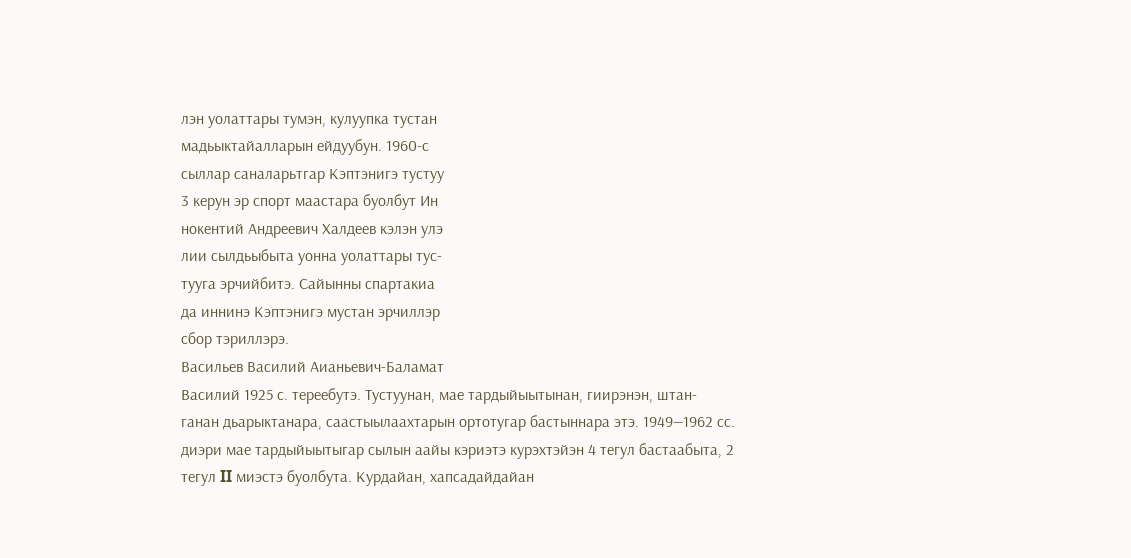лэн уолаттары тумэн, кулуупка тустан
мадьыктайалларын ейдуубун. 1960-с
сыллар саналарьтгар Кэптэнигэ тустуу
3 керун эр спорт маастара буолбут Ин
нокентий Андреевич Халдеев кэлэн улэ
лии сылдьыбыта уонна уолаттары тус-
тууга эрчийбитэ. Сайынны спартакиа
да иннинэ Кэптэнигэ мустан эрчиллэр
сбор тэриллэрэ.
Васильев Василий Аианьевич-Баламат
Василий 1925 с. тереебутэ. Тустуунан, мае тардыйыытынан, гиирэнэн, штан-
ганан дьарыктанара, саастыылаахтарын ортотугар бастыннара этэ. 1949—1962 сс.
диэри мае тардыйыытыгар сылын аайы кэриэтэ курэхтэйэн 4 тегул бастаабыта, 2
тегул II миэстэ буолбута. Курдайан, хапсадайдайан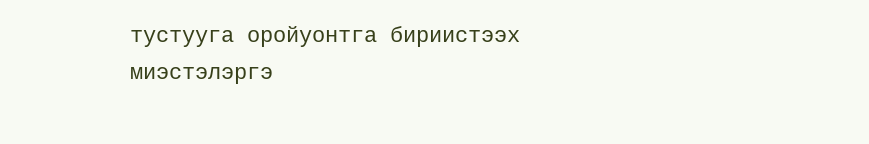тустууга оройуонтга бириистээх
миэстэлэргэ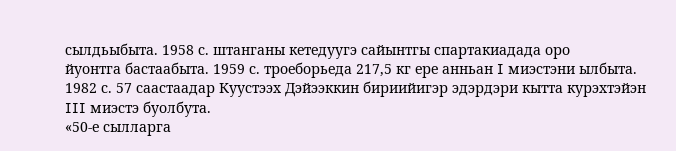сылдьыбыта. 1958 с. штанганы кетедуугэ сайынтгы спартакиадада оро
йуонтга бастаабыта. 1959 с. троеборьеда 217,5 кг ере анньан I миэстэни ылбыта.
1982 с. 57 саастаадар Куустээх Дэйээккин бириийигэр эдэрдэри кытта курэхтэйэн
III миэстэ буолбута.
«50-е сылларга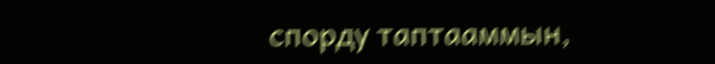спорду таптааммын,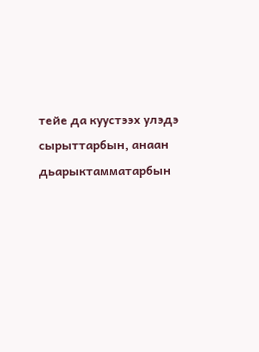тейе да куустээх улэдэ сырыттарбын, анаан
дьарыктамматарбын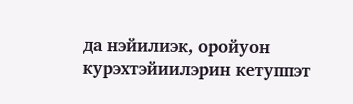да нэйилиэк, оройуон курэхтэйиилэрин кетуппэт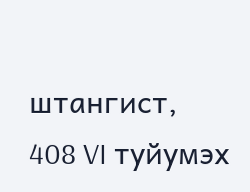штангист,
408 VI туйумэх